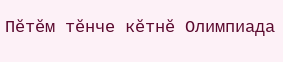Пĕтĕм тĕнче кĕтнĕ Олимпиада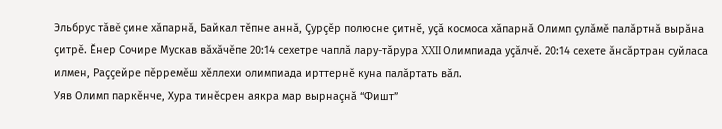Эльбрус тăвĕ çине хăпарнă, Байкал тĕпне аннă, Çурçĕр полюсне çитнĕ, уçă космоса хăпарнă Олимп çулăмĕ палăртнă вырăна çитрĕ. Ĕнер Сочире Мускав вăхăчĕпе 20:14 сехетре чаплă лару-тăрура XXII Олимпиада уçăлчĕ. 20:14 сехете ăнсăртран суйласа илмен, Раççейре пĕрремĕш хĕллехи олимпиада ирттернĕ куна палăртать вăл.
Уяв Олимп паркĕнче, Хура тинĕсрен аякра мар вырнаçнă “Фишт”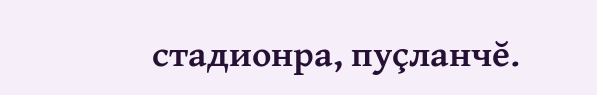стадионра, пуçланчĕ.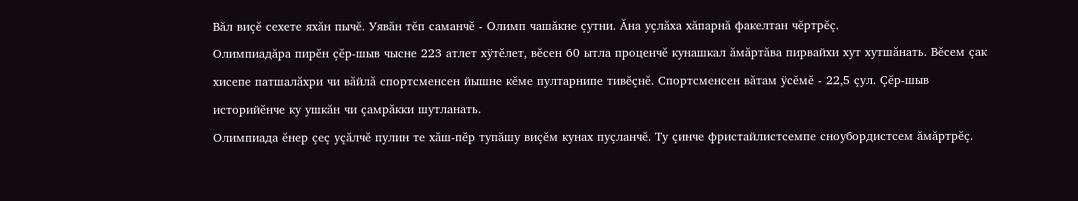Вăл виçĕ сехете яхăн пычĕ. Уявăн тĕп саманчĕ - Олимп чашăкне çутни. Ăна уçлăха хăпарнă факелтан чĕртрĕç.
Олимпиадăра пирĕн çĕр-шыв чысне 223 атлет хÿтĕлет, вĕсен 60 ытла проценчĕ кунашкал ăмăртăва пирвайхи хут хутшăнать. Вĕсем çак хисепе патшалăхри чи вăйлă спортсменсен йышне кĕме пултарнипе тивĕçнĕ. Спортсменсен вăтам ÿсĕмĕ - 22,5 çул. Çĕр-шыв историйĕнче ку ушкăн чи çамрăкки шутланать.
Олимпиада ĕнер çеç уçăлчĕ пулин те хăш-пĕр тупăшу виçĕм кунах пуçланчĕ. Ту çинче фристайлистсемпе сноубордистсем ăмăртрĕç.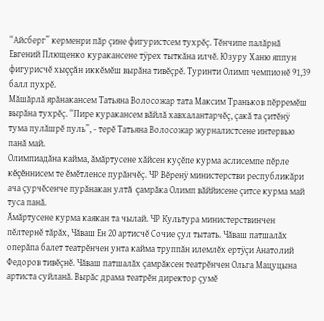“Айсберг” керменри пăр çине фигуристсем тухрĕç. Тĕнчипе палăрнă Евгений Плющенко куракансене тÿрех тыткăна илчĕ. Юзуру Ханю яппун фигурисчĕ хыççăн иккĕмĕш вырăна тивĕçрĕ. Туринти Олимп чемпионĕ 91,39 балл пухрĕ.
Мăшăрлă ярăнакансем Татьяна Волосожар тата Максим Траньков пĕрремĕш вырăна тухрĕç. “Пире куракансем вăйлă хавхалантарчĕç, çакă та çитĕнÿ тума пулăшрĕ пуль”, - терĕ Татьяна Волосожар журналистсене интервью панă май.
Олимпиадăна кайма, ăмăртусене хăйсен куçĕпе курма аслисемпе пĕрле кĕçĕннисем те ĕмĕтленсе пурăнчĕç. ЧР Вĕренÿ министерстви республикăри ача çурчĕсенче пурăнакан ултă çамрăка Олимп вăййисене çитсе курма май туса панă.
Ăмăртусене курма каякан та чылай. ЧР Культура министерствинчен пĕлтернĕ тăрăх, Чăваш Ен 20 артисчĕ Сочие çул тытать. Чăваш патшалăх оперăпа балет театрĕнчен унта кайма труппăн илемлĕх ертÿçи Анатолий Федоров тивĕçнĕ. Чăваш патшалăх çамрăксен театрĕнчен Ольга Мацуцына артиста суйланă. Вырăс драма театрĕн директор çумĕ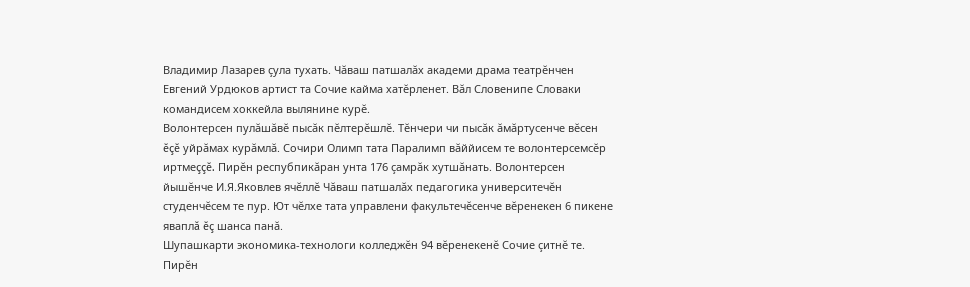Владимир Лазарев çула тухать. Чăваш патшалăх академи драма театрĕнчен Евгений Урдюков артист та Сочие кайма хатĕрленет. Вăл Словенипе Словаки командисем хоккейла вылянине курĕ.
Волонтерсен пулăшăвĕ пысăк пĕлтерĕшлĕ. Тĕнчери чи пысăк ăмăртусенче вĕсен ĕçĕ уйрăмах курăмлă. Сочири Олимп тата Паралимп вăййисем те волонтерсемсĕр иртмеççĕ. Пирĕн респубпикăран унта 176 çамрăк хутшăнать. Волонтерсен йышĕнче И.Я.Яковлев ячĕллĕ Чăваш патшалăх педагогика университечĕн студенчĕсем те пур. Ют чĕлхе тата управлени факультечĕсенче вĕренекен 6 пикене яваплă ĕç шанса панă.
Шупашкарти экономика-технологи колледжĕн 94 вĕренекенĕ Сочие çитнĕ те. Пирĕн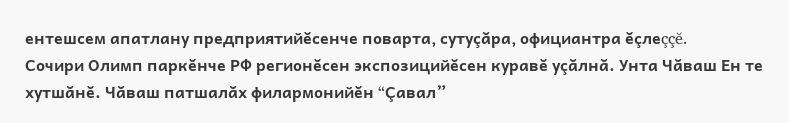ентешсем апатлану предприятийĕсенче поварта, сутуçăра, официантра ĕçлеççĕ.
Сочири Олимп паркĕнче РФ регионĕсен экспозицийĕсен куравĕ уçăлнă. Унта Чăваш Ен те хутшăнĕ. Чăваш патшалăх филармонийĕн “Çавал”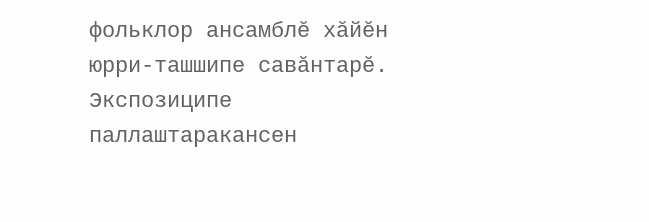фольклор ансамблĕ хăйĕн юрри-ташшипе савăнтарĕ. Экспозиципе паллаштаракансен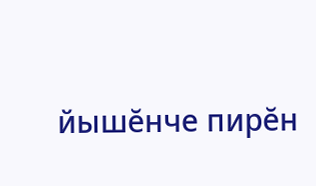йышĕнче пирĕн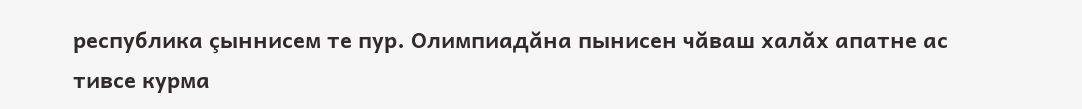республика çыннисем те пур. Олимпиадăна пынисен чăваш халăх апатне ас тивсе курма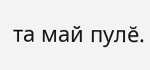та май пулĕ.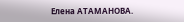Елена АТАМАНОВА.